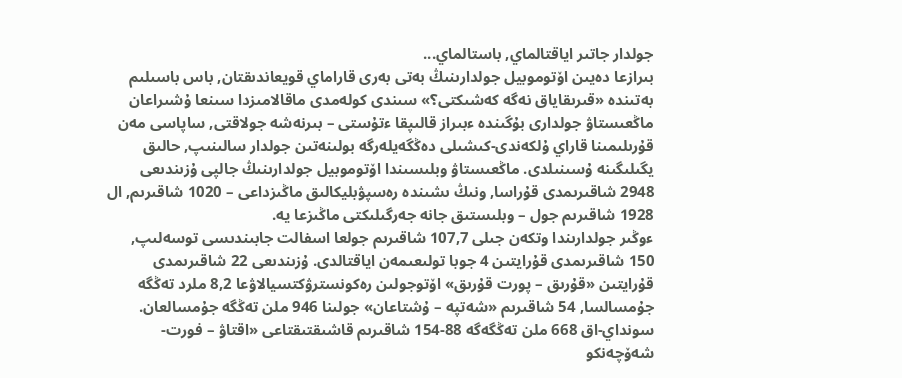جولدار جاتىر اياقتالماي, باستالماي...
بىرازعا دەيىن اۆتوموبيل جولدارىنىڭ بەتى بەرى قاراماي قويعاندىقتان, باس باسىلىم بەتىندە «قىرىقاياق نەگە كەشىكتى؟» سىندى كولەمدى ماقالامىزدا سىنعا ۇشىراعان ماڭعىستاۋ جولدارى بۇگىندە ءبىراز قالىپقا ءتۇستى – بىرنەشە جولاقتى, ساپاسى مەن قۇرىلىمىنا قاراي ۇلكەندى-كىشىلى دەڭگەيلەرگە بولىنەتىن جولدار سالىنىپ, حالىق يگىلىگىنە ۇسىنىلدى. ماڭعىستاۋ وبلىسىندا اۆتوموبيل جولدارىنىڭ جالپى ۇزىندىعى 2948 شاقىرىمدى قۇراسا, ونىڭ ىشىندە رەسپۋبليكالىق ماڭىزداعى – 1020 شاقىرىم, ال 1928 شاقىرىم جول – وبلىستىق جانە جەرگىلىكتى ماڭىزعا يە.
ءوڭىر جولدارىندا وتكەن جىلى 107,7 شاقىرىم جولعا اسفالت جابىندىسى توسەلىپ, 150 شاقىرىمدى قۇرايتىن 4 جوبا تولىعىمەن اياقتالدى. ۇزىندىعى 22 شاقىرىمدى قۇرايتىن «قۇرىق – پورت قۇرىق» اۆتوجولىن رەكونسترۋكتسيالاۋعا 8,2 ملرد تەڭگە جۇمسالسا, 54 شاقىرىم «شەتپە – ۇشتاعان» جولىنا 946 ملن تەڭگە جۇمسالعان. سونداي-اق 668 ملن تەڭگەگە 88-154 شاقىرىم قاشىقتىقتاعى «اقتاۋ – فورت-شەۆچەنكو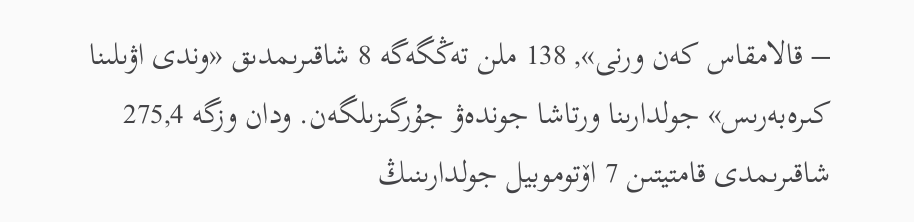– قالامقاس كەن ورنى», 138 ملن تەڭگەگە 8 شاقىرىمدىق «وندى اۋىلىنا كىرەبەرىس» جولدارىنا ورتاشا جوندەۋ جۇرگىزىلگەن. ودان وزگە 275,4 شاقىرىمدى قامتيتىن 7 اۆتوموبيل جولدارىنىڭ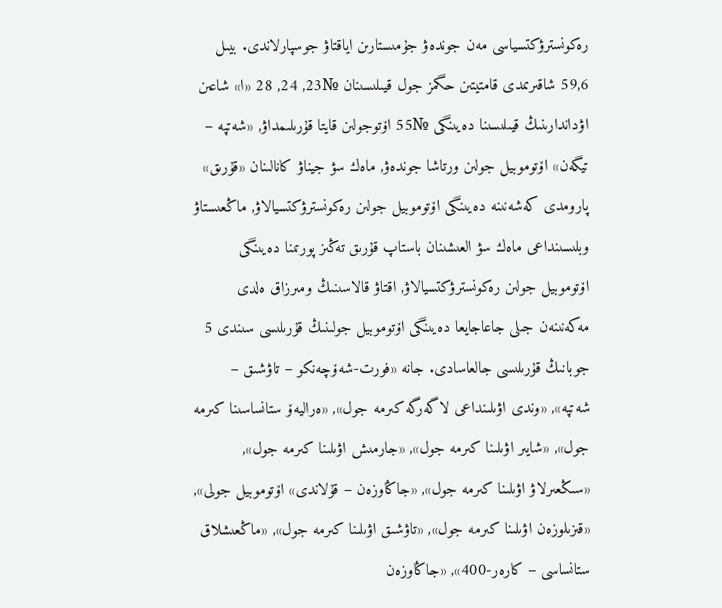رەكونسترۋكتسياسى مەن جوندەۋ جۇمىستارىن اياقتاۋ جوسپارلاندى. بيىل 59,6 شاقىرىمدى قامتيتىن حگمز جول قيىلىسىنان №23, 24, 28 «ا» شاعىن اۋداندارىنىڭ قيىلىسىنا دەيىنگى №55 اۆتوجولىن قايتا قۇرىلىمداۋ, «شەتپە – تيگەن» اۆتوموبيل جولىن ورتاشا جوندەۋ, ماەك سۋ جيناۋ كانالىنان «قۇرىق» پارومدى كەشەنىنە دەيىنگى اۆتوموبيل جولىن رەكونسترۋكتسيالاۋ, ماڭعىستاۋ وبلىسىنداعى ماەك سۋ العىشىنان باستاپ قۇرىق تەڭىز پورتىنا دەيىنگى اۆتوموبيل جولىن رەكونسترۋكتسيالاۋ, اقتاۋ قالاسىنىڭ ومىرزاق ەلدى مەكەنىنەن جىلى جاعاجايعا دەيىنگى اۆتوموبيل جولىنىڭ قۇرىلىسى سىندى 5 جوبانىڭ قۇرىلىسى جالعاسادى. جانە «فورت-شەۆچەنكو – تاۋشىق – شەتپە», «وندى اۋىلىنداعى لاگەرگە كىرمە جول», «ەراليەۆ ستانساسىنا كىرمە جول», «شايىر اۋىلىنا كىرمە جول», «جارمىش اۋىلىنا كىرمە جول», «سىڭعىرلاۋ اۋىلىنا كىرمە جول», «جاڭاوزەن – قۇلاندى» اۆتوموبيل جولى», «قىزىلوزەن اۋىلىنا كىرمە جول», «تاۋشىق اۋىلىنا كىرمە جول», «ماڭعىشلاق ستانساسى – كارەر-400», «جاڭاوزەن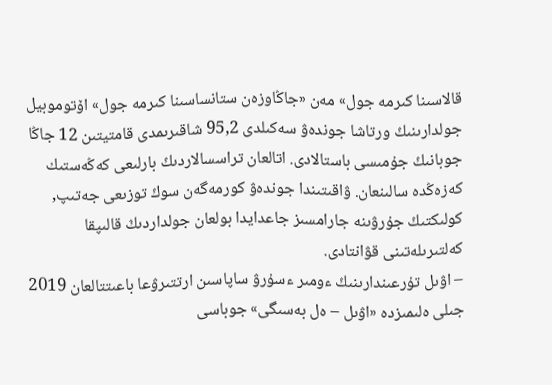قالاسىنا كىرمە جول» مەن «جاڭاوزەن ستانساسىنا كىرمە جول» اۆتوموبيل جولدارىنىڭ ورتاشا جوندەۋ سەكىلدى 95,2 شاقىرىمدى قامتيتىن 12 جاڭا جوبانىڭ جۇمىسى باستالادى. اتالعان تراسسالاردىڭ بارلىعى كەڭەستىك كەزەڭدە سالىنعان. ۋاقىتىندا جوندەۋ كورمەگەن سوڭ توزىعى جەتىپ, كولىكتىڭ جۇرۋىنە جارامسىز جاعدايدا بولعان جولداردىڭ قالىپقا كەلتىرىلەتىنى قۋانتادى.
– اۋىل تۇرعىندارىنىڭ ءومىر ءسۇرۋ ساپاسىن ارتتىرۋعا باعىتتالعان 2019 جىلى ەلىمىزدە «اۋىل – ەل بەسىگى» جوباسى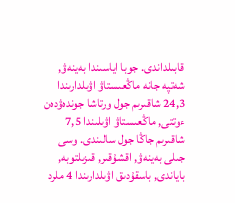قابىلداندى. جوبا اياسىندا بەينەۋ, شەتپە جانە ماڭعىستاۋ اۋىلدارىندا 24,3 شاقىرىم جول ورتاشا جوندەۋدەن ءوتتى, ماڭعىستاۋ اۋىلىندا 7,5 شاقىرىم جاڭا جول سالىندى. وسى جىلى بەينەۋ, اقشۇقىر, قىزىلتوبە, باياندى, باسقۇدىق اۋىلدارىندا 4 ملرد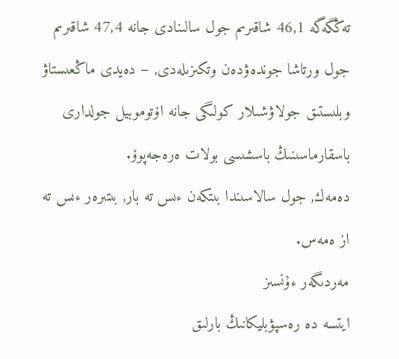تەڭگەگە 46,1 شاقىرىم جول سالىنادى جانە 47,4 شاقىرىم جول ورتاشا جوندەۋدەن وتكىزىلەدى, – دەيدى ماڭعىستاۋ وبلىستىق جولاۋشىلار كولىگى جانە اۆتوموبيل جولدارى باسقارماسىنىڭ باسشىسى بولات ەرەجەپوۆ.
دەمەك, جول سالاسىندا بىتكەن ءىس تە بار, بىتىرەر ءىس تە از ەمەس.
مەردىگەر ءۇنسىز
ايتسە دە رەسپۋبليكانىڭ بارلىق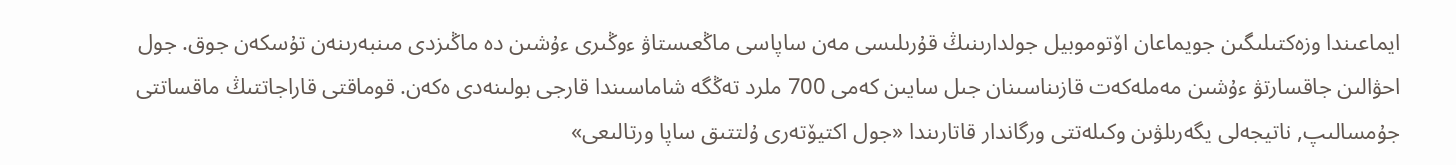ايماعىندا وزەكتىلىگىن جويماعان اۆتوموبيل جولدارىنىڭ قۇرىلىسى مەن ساپاسى ماڭعىستاۋ ءوڭىرى ءۇشىن دە ماڭىزدى مىنبەرىنەن تۇسكەن جوق. جول احۋالىن جاقسارتۋ ءۇشىن مەملەكەت قازىناسىنان جىل سايىن كەمى 700 ملرد تەڭگە شاماسىندا قارجى بولىنەدى ەكەن. قوماقتى قاراجاتتىڭ ماقساتتى جۇمسالىپ, ناتيجەلى يگەرىلۋىن وكىلەتتى ورگاندار قاتارىندا «جول اكتيۆتەرى ۇلتتىق ساپا ورتالىعى»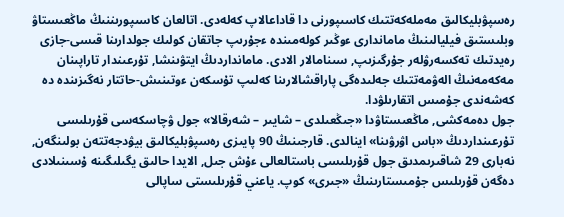رەسپۋبليكالىق مەملەكەتتىك كاسىپورنى دا قاداعالاپ كەلەدى. اتالعان كاسىپورىننىڭ ماڭعىستاۋ وبلىستىق فيليالىنىڭ ماماندارى ءوڭىر كولەمىندە ءجۇرىپ جاتقان كولىك جولدارىنا قىسى-جازى رەيدتىك تەكسەرۋلەر جۇرگىزىپ, سىنامالار الادى. مامانداردىڭ ايتۋىنشا, تۇرعىندار تاراپىنان مەكەمەنىڭ الەۋمەتتىك جەلىدەگى پاراقشالارىنا كەلىپ تۇسكەن ءوتىنىش-حاتتار نەگىزىندە دە كەشەندى جۇمىس اتقارىلۋدا.
جول دەمەكشى, ماڭعىستاۋدا «جىڭعىلدى – شايىر – شەرقالا» جول ۋچاسكەسى قۇرىلىسى تۇرعىنداردىڭ «باس اۋرۋىنا» اينالدى. قارجىنىڭ 90 پايىزى رەسپۋبليكالىق بيۋدجەتتەن بولىنگەن, نەبارى 29 شاقىرىمدىق جول قۇرىلىسى باستالعالى ءۇش جىل, الايدا حالىق يگىلىگىنە ۇسىنىلادى دەگەن قۇرىلىس جۇمىستارىنىڭ «جىرى» كوپ. ياعني قۇرىلىستى ساپالى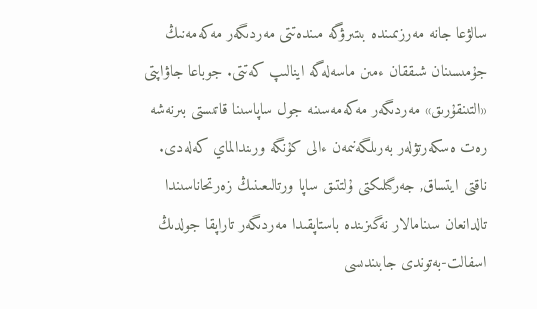سالۋعا جانە مەرزىمىندە بىتىرۋگە مىندەتتى مەردىگەر مەكەمەنىڭ جۇمىسىنان شىققان ءمىن ماسەلەگە اينالىپ كەتتى. جوباعا جاۋاپتى «التىنقۇرىق» مەردىگەر مەكەمەسىنە جول ساپاسىنا قاتىستى بىرنەشە رەت ەسكەرتۋلەر بەرىلگەنىمەن ءالى كۇنگە ورىندالماي كەلەدى. ناقتى ايتساق, جەرگىلىكتى ۇلتتىق ساپا ورتالىعىنىڭ زەرتحاناسىندا تالدانعان سىنامالار نەگىزىندە باستاپقىدا مەردىگەر تاراپقا جولدىڭ اسفالت-بەتوندى جابىندىسى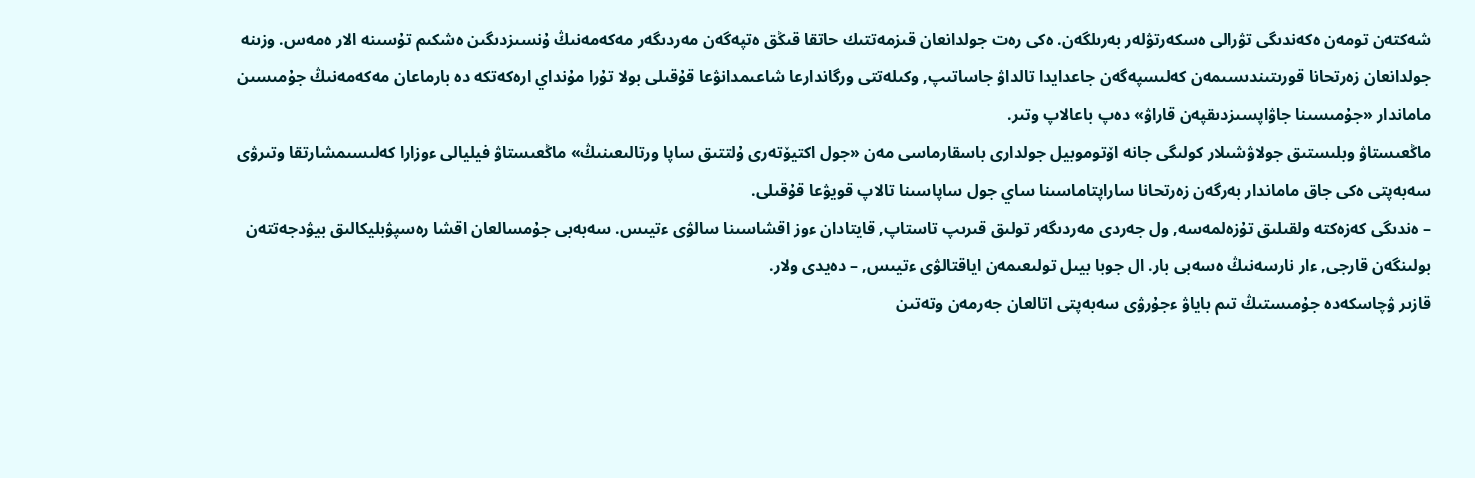شەكتەن تومەن ەكەندىگى تۋرالى ەسكەرتۋلەر بەرىلگەن. ەكى رەت جولدانعان قىزمەتتىك حاتقا قىڭق ەتپەگەن مەردىگەر مەكەمەنىڭ ۇنسىزدىگىن ەشكىم تۇسىنە الار ەمەس. وزىنە جولدانعان زەرتحانا قورىتىندىسىمەن كەلىسپەگەن جاعدايدا تالداۋ جاساتىپ, وكىلەتتى ورگاندارعا شاعىمدانۋعا قۇقىلى بولا تۇرا مۇنداي ارەكەتكە دە بارماعان مەكەمەنىڭ جۇمىسىن ماماندار «جۇمىسىنا جاۋاپسىزدىقپەن قاراۋ» دەپ باعالاپ وتىر.
ماڭعىستاۋ وبلىستىق جولاۋشىلار كولىگى جانە اۆتوموبيل جولدارى باسقارماسى مەن «جول اكتيۆتەرى ۇلتتىق ساپا ورتالىعىنىڭ» ماڭعىستاۋ فيليالى ءوزارا كەلىسىمشارتقا وتىرۋى سەبەپتى ەكى جاق ماماندار بەرگەن زەرتحانا ساراپتاماسىنا ساي جول ساپاسىنا تالاپ قويۋعا قۇقىلى.
– ەندىگى كەزەكتە ولقىلىق تۇزەلمەسە, ول جەردى مەردىگەر تولىق قىرىپ تاستاپ, قايتادان ءوز اقشاسىنا سالۋى ءتيىس. سەبەبى جۇمسالعان اقشا رەسپۋبليكالىق بيۋدجەتتەن بولىنگەن قارجى, ءار نارسەنىڭ ەسەبى بار. ال جوبا بيىل تولىعىمەن اياقتالۋى ءتيىس, – دەيدى ولار.
قازىر ۋچاسكەدە جۇمىستىڭ تىم باياۋ ءجۇرۋى سەبەپتى اتالعان جەرمەن وتەتىن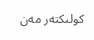كولىكتەر مەن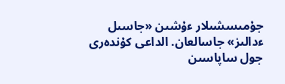جۇمىسشىلار ءۇشىن «جاسىل ءدالىز» جاسالعان. الداعى كۇندەرى جول ساپاسىن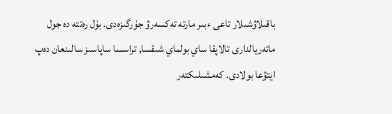باقىلاۋشىلار تاعى ءبىر مارتە تەكسەرۋ جۇرگىزەدى. بۇل رەتتە دە جول ماتەريالدارى تالاپقا ساي بولماي شىقسا, تراسسا ساپاسىز سالىنعان دەپ ايتۋعا بولادى. كەمشىلىكتەر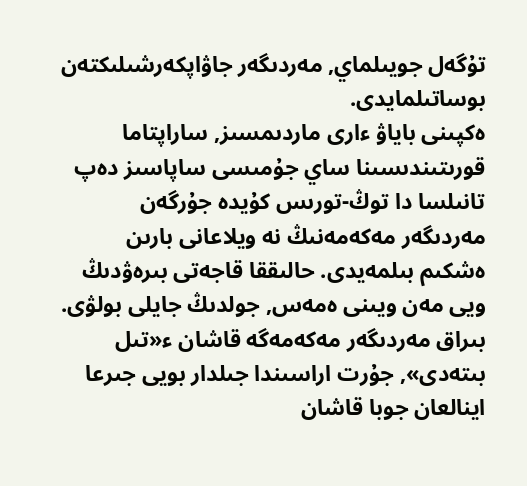تۇگەل جويىلماي, مەردىگەر جاۋاپكەرشىلىكتەن بوساتىلمايدى.
ەكپىنى باياۋ ءارى ماردىمسىز, ساراپتاما قورىتىندىسىنا ساي جۇمىسى ساپاسىز دەپ تانىلسا دا توڭ-تورىس كۇيدە جۇرگەن مەردىگەر مەكەمەنىڭ نە ويلاعانى بارىن ەشكىم بىلمەيدى. حالىققا قاجەتى بىرەۋدىڭ ويى مەن ويىنى ەمەس, جولدىڭ جايلى بولۋى. بىراق مەردىگەر مەكەمەگە قاشان ء«تىل بىتەدى», جۇرت اراسىندا جىلدار بويى جىرعا اينالعان جوبا قاشان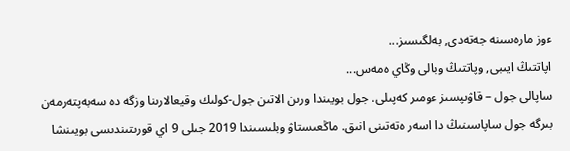ءوز مارەسىنە جەتەدى, بەلگىسىز...
اپاتتىڭ ايىبى, وپاتتىڭ وبالى وڭاي ەمەس...
ساپالى جول – قاۋىپسىز ءومىر كەپىلى. جول بويىندا ورىن الاتىن جول-كولىك وقيعالارىنا وزگە دە سەبەپتەرمەن بىرگە جول ساپاسىنىڭ دا اسەر ەتەتىنى انىق. ماڭعىستاۋ وبلىسىندا 2019 جىلى 9 اي قورىتىندىسى بويىنشا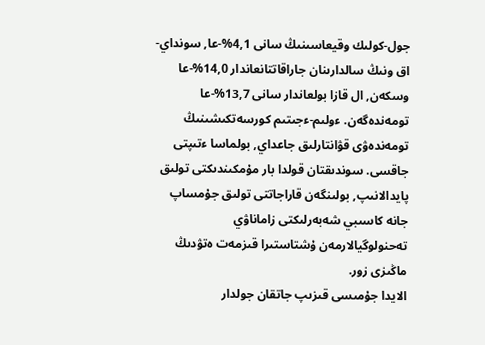جول-كولىك وقيعاسىنىڭ سانى 4,1%-عا, سونداي-اق ونىڭ سالدارىنان جاراقاتتانعاندار 14,0%-عا وسكەن, ال قازا بولعاندار سانى 13,7%-عا تومەندەگەن. ءولىم-ءجىتىم كورسەتكىشىنىڭ تومەندەۋى قۋانتارلىق جاعداي, بولماسا ءتىپتى جاقسى. سوندىقتان قولدا بار مۇمكىندىكتى تولىق پايدالانىپ, بولىنگەن قاراجاتتى تولىق جۇمساپ جانە كاسىبي شەبەرلىكتى زاماناۋي تەحنولوگيالارمەن ۇشتاستىرا قىزمەت ەتۋدىڭ ماڭىزى زور.
الايدا جۇمىسى قىزىپ جاتقان جولدار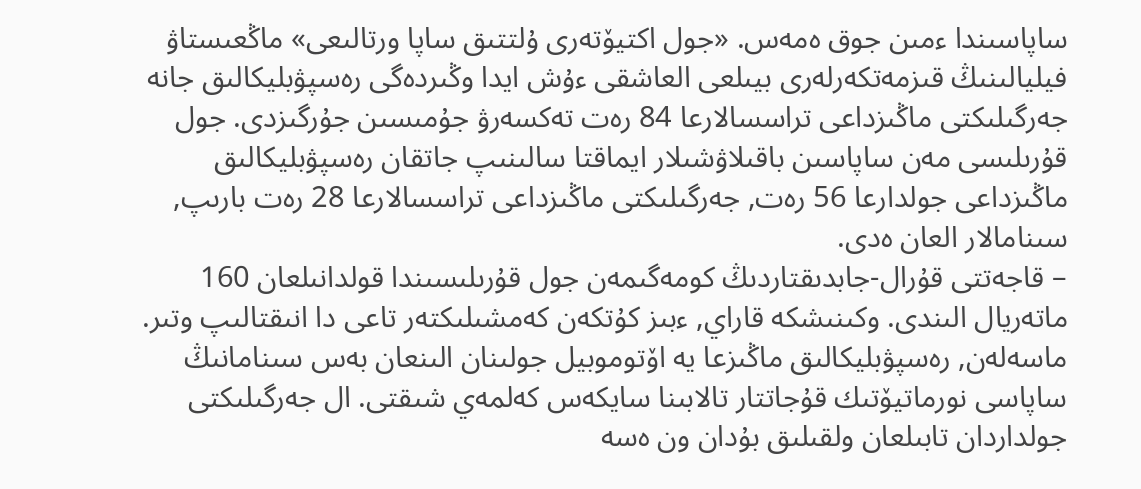ساپاسىندا ءمىن جوق ەمەس. «جول اكتيۆتەرى ۇلتتىق ساپا ورتالىعى» ماڭعىستاۋ فيليالىنىڭ قىزمەتكەرلەرى بيىلعى العاشقى ءۇش ايدا وڭىردەگى رەسپۋبليكالىق جانە جەرگىلىكتى ماڭىزداعى تراسسالارعا 84 رەت تەكسەرۋ جۇمىسىن جۇرگىزدى. جول قۇرىلىسى مەن ساپاسىن باقىلاۋشىلار ايماقتا سالىنىپ جاتقان رەسپۋبليكالىق ماڭىزداعى جولدارعا 56 رەت, جەرگىلىكتى ماڭىزداعى تراسسالارعا 28 رەت بارىپ, سىنامالار العان ەدى.
– قاجەتتى قۇرال-جابدىقتاردىڭ كومەگىمەن جول قۇرىلىسىندا قولدانىلعان 160 ماتەريال الىندى. وكىنىشكە قاراي, ءبىز كۇتكەن كەمشىلىكتەر تاعى دا انىقتالىپ وتىر. ماسەلەن, رەسپۋبليكالىق ماڭىزعا يە اۆتوموبيل جولىنان الىنعان بەس سىنامانىڭ ساپاسى نورماتيۆتىك قۇجاتتار تالابىنا سايكەس كەلمەي شىقتى. ال جەرگىلىكتى جولداردان تابىلعان ولقىلىق بۇدان ون ەسە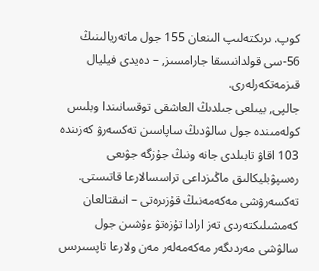كوپ. ىرىكتەلىپ الىنعان 155 جول ماتەريالىنىڭ 56-سى قولدانىسقا جارامسىز, – دەيدى فيليال قىزمەتكەرلەرى.
جالپى, بيىلعى جىلدىڭ العاشقى توقسانىندا وبلىس كولەمىندە جول سالۋدىڭ ساپاسىن تەكسەرۋ كەزىندە 103 اقاۋ تابىلدى جانە ونىڭ جۇزگە جۋىعى رەسپۋبليكالىق ماڭىزداعى تراسسالارعا قاتىستى. تەكسەرۋشى مەكەمەنىڭ قۇزىرەتى – انىقتالعان كەمشىلىكتەردى تەز ارادا تۇزەتۋ ءۇشىن جول سالۋشى مەردىگەر مەكەمەلەر مەن ولارعا تاپسىرىس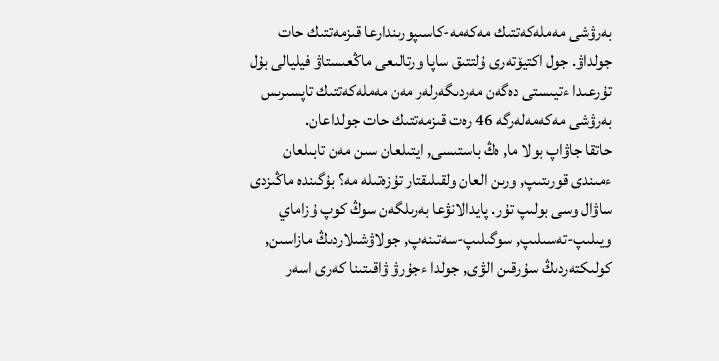بەرۋشى مەملەكەتتىك مەكەمە-كاسىپورىندارعا قىزمەتتىك حات جولداۋ. جول اكتيۆتەرى ۇلتتىق ساپا ورتالىعى ماڭعىستاۋ فيليالى بۇل تۇرعىدا ءتيىستى دەگەن مەردىگەرلەر مەن مەملەكەتتىك تاپسىرىس بەرۋشى مەكەمەلەرگە 46 رەت قىزمەتتىك حات جولداعان.
حاتقا جاۋاپ بولا ما, ەڭ باستىسى, ايتىلعان سىن مەن تابىلعان ءمىندى قورىتىپ, ورىن العان ولقىلىقتار تۇزەتىلە مە؟ بۇگىندە ماڭىزدى ساۋال وسى بولىپ تۇر. پايدالانۋعا بەرىلگەن سوڭ كوپ ۇزاماي ويىلىپ-تەسىلىپ, سوگىلىپ-سەتىنەپ, جولاۋشىلاردىڭ مازاسىن, كولىكتەردىڭ سۇرقىن الۋى, جولدا ءجۇرۋ ۋاقىتىنا كەرى اسەر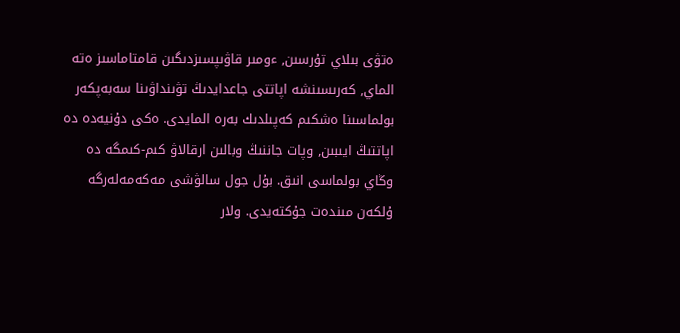ەتۋى بىلاي تۇرسىن, ءومىر قاۋىپسىزدىگىن قامتاماسىز ەتە الماي, كەرىسىنشە اپاتتى جاعدايدىڭ تۋىنداۋىنا سەبەپكەر بولماسىنا ەشكىم كەپىلدىك بەرە المايدى. ەكى دۇنيەدە دە اپاتتىڭ ايىبىن, وپات جاننىڭ وبالىن ارقالاۋ كىم-كىمگە دە وڭاي بولماسى انىق. بۇل جول سالۋشى مەكەمەلەرگە ۇلكەن مىندەت جۇكتەيدى. ولار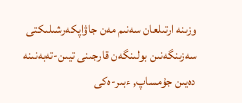وزىنە ارتىلعان سەنىم مەن جاۋاپكەرشىلىكتى سەزىنگەنىن بولىنگەن قارجىنى تيىن-تەبەنىنە دەيىن جۇمساپ, ءبىر-ەكى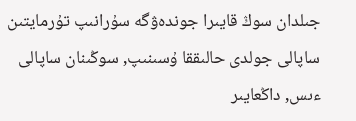جىلدان سوڭ قايىرا جوندەۋگە سۇرانىپ تۇرمايتىن ساپالى جولدى حالىققا ۇسىنىپ, سوڭىنان ساپالى ءىس, داڭعايىر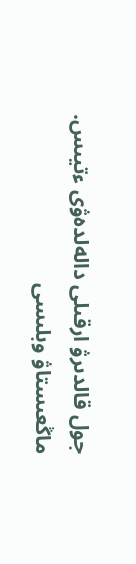جول قالدىرۋ ارقىلى دالەلدەۋى ءتيىس.
ماڭعىستاۋ وبلىسى